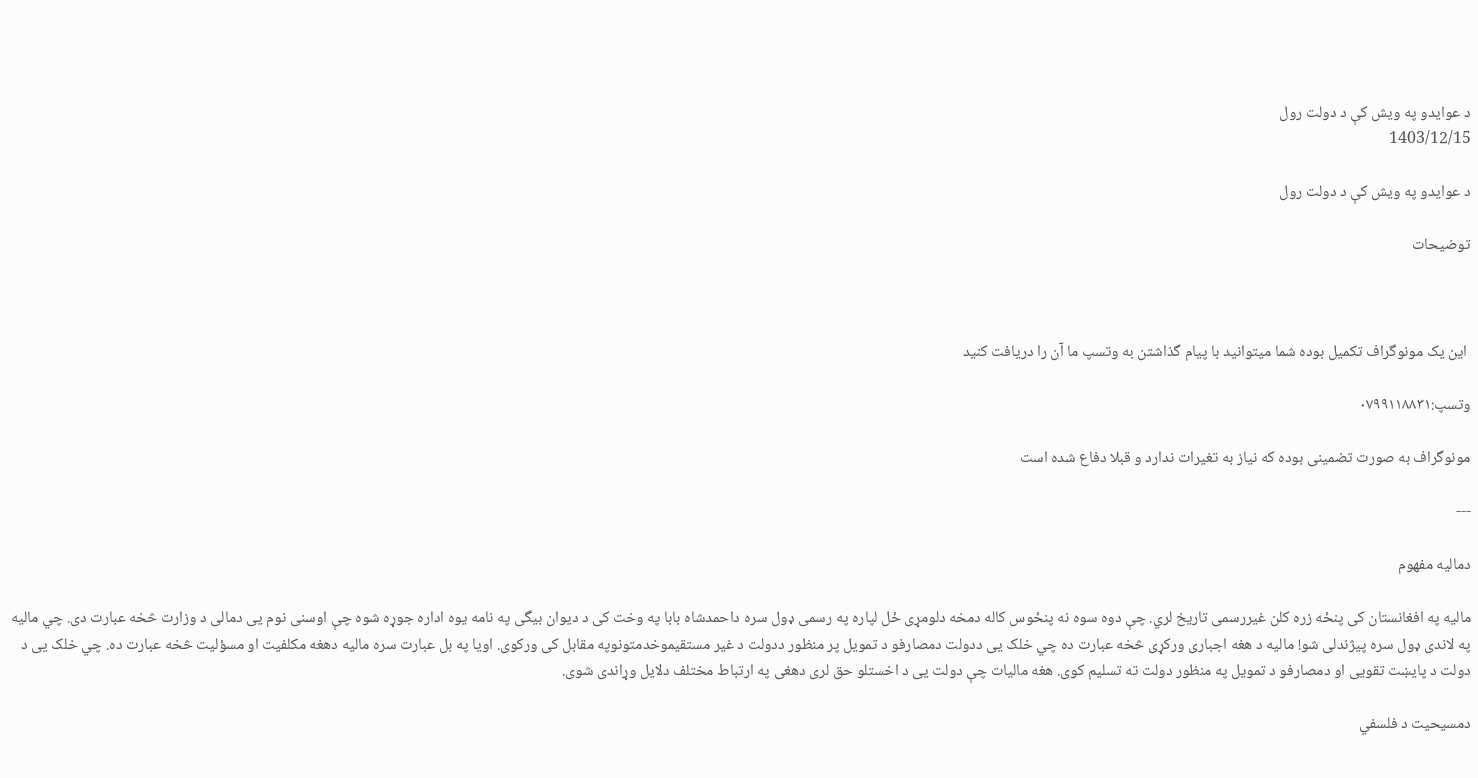د عوایدو په ویش کې د دولت رول
1403/12/15

د عوایدو په ویش کې د دولت رول

توضیحات



 این یک مونوگراف تکمیل بوده شما میتوانید با پیام گذاشتن به وتسپ ما آن را دریافت کنید

وتسپ:۰۷۹۹۱۱۸۸۳۱

مونوگراف به صورت تضمینی بوده که نیاز به تغیرات ندارد و قبلا دفاع شده است

---

دماليه مفهوم

ماليه په افغانستان کى پنځه زره کلن غيررسمى تاريخ لري. چې دوه سوه نه پنځوس کاله دمخه دلومړى ځل لپاره په رسمى ډول سره داحمدشاه بابا په وخت کى د ديوان بيگى په نامه يوه اداره جوړه شوه چې اوسنى نوم يى دمالى د وزارت څخه عبارت دى. چي ماليه په لاندى ډول سره پيژندلى شو! ماليه د هغه اجبارى ورکړى څخه عبارت ده چي خلک يى ددولت دمصارفو د تمويل پر منظور ددولت د غير مستقيموخدمتونوپه مقابل کى ورکوى. اويا په بل عبارت سره ماليه دهغه مکلفيت او مسؤليت څخه عبارت ده. چي خلک يى د دولت د پايښت تقويى او دمصارفو د تمويل په منظور دولت ته تسليم کوى. هغه ماليات چې دولت يى د اخستلو حق لرى دهغى په ارتباط مختلف دلايل وړاندى شوى.

دمسيحيت د فلسفي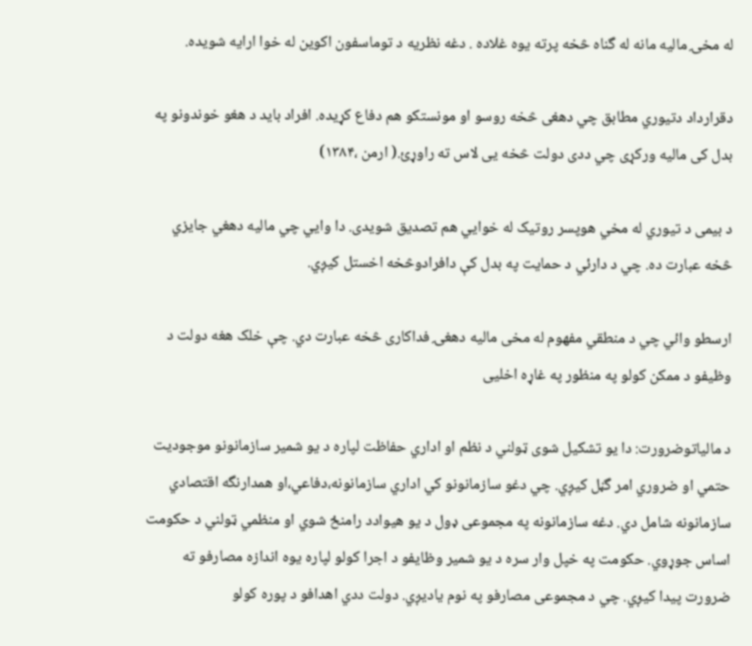له مخۍ ماليه مانه له گناه څخه پرته يوه غلاده . دغه نظريه د توماسفون اکوين له خوا ارايه شويده.

دقرارداد دتيوري مطابق چي دهغى څخه روسو او مونستکو هم دفاع کړيده. افراد بايد د هغو خوندونو په بدل کى ماليه ورکړى چي ددى دولت څخه يى لاس ته راوړئ.( ارمن ،۱۳۸۴)

د بيمى د تيوري له مخي هوپسر روتيک له خوايي هم تصديق شويدى. دا وايي چي ماليه دهغي جايزي څخه عبارت ده. چي د دارئي د حمايت په بدل کې دافرادوڅخه اخستل کيږي.

ارسطو وائي چي د منطقي مفهوم له مخى ماليه دهغۍ فداکارى څخه عبارت دي. چې خلک هغه دولت د وظيفو د ممکن کولو په منظور په غاړه اخليی

د مالياتوضرورت: دا يو تشکيل شوى ټولني د نظم او اداري حفاظت لپاره د يو شمير سازمانونو موجوديت حتمي او ضروري امر گڼل کيږي. چي دغو سازمانونو کي اداري سازمانونه،دفاعي،او همدارنگه اقتصادي سازمانونه شامل دي. دغه سازمانونه په مجموعى ډول د يو هيوادد رامنځ شوي او منظمي ټولني د حکومت اساس جوړوي. حکومت په خپل وار سره د يو شمير وظايفو د اجرا کولو لپاره يوه اندازه مصارفو ته ضرورت پيدا کيږي. چي د مجموعى مصارفو په نوم ياديږي. دولت ددي اهدافو د پوره کولو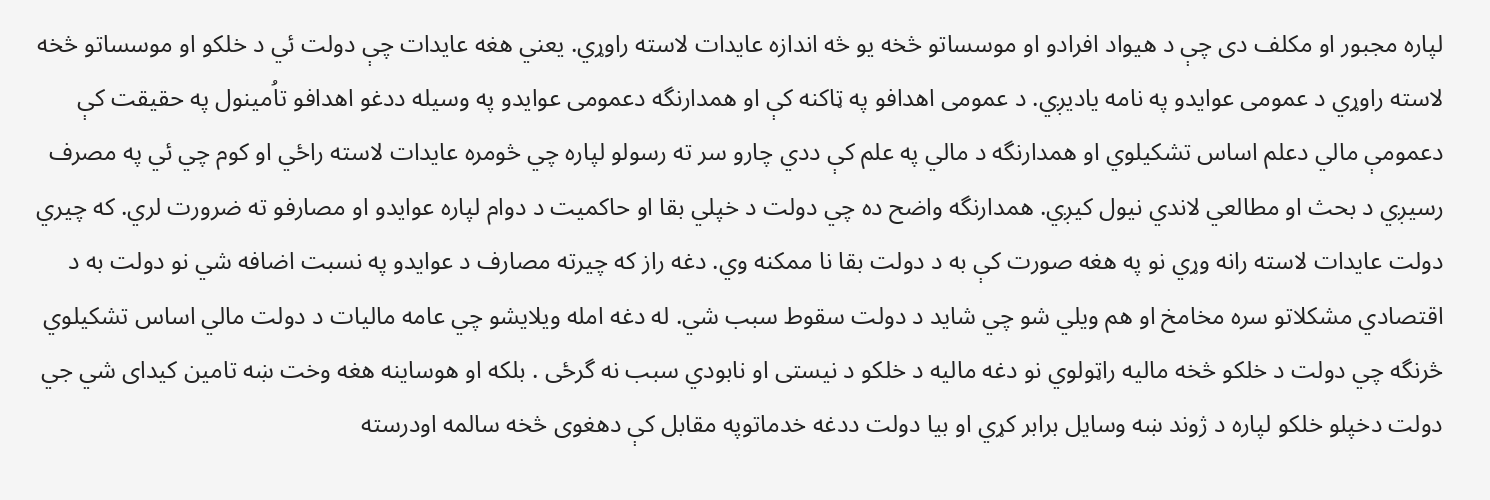لپاره مجبور او مکلف دى چې د هيواد افرادو او موسساتو څخه يو څه اندازه عايدات لاسته راوړي. يعني هغه عايدات چې دولت ئي د خلکو او موسساتو څخه لاسته راوړي د عمومى عوايدو په نامه ياديږي. د عمومى اهدافو په ټاکنه کې او همدارنگه دعمومى عوايدو په وسيله ددغو اهدافو تاُمينول په حقيقت کې دعمومې مالي دعلم اساس تشکيلوي او همدارنگه د مالي په علم کې ددي چارو سر ته رسولو لپاره چي څومره عايدات لاسته راځي او کوم چي ئي په مصرف رسيږي د بحث او مطالعي لاندي نيول کيږي. همدارنگه واضح ده چي دولت د خپلي بقا او حاکميت د دوام لپاره عوايدو او مصارفو ته ضرورت لري. که چيري دولت عايدات لاسته رانه وړي نو په هغه صورت کې به د دولت بقا نا ممکنه وي. دغه راز که چيرته مصارف د عوايدو په نسبت اضافه شي نو دولت به د اقتصادي مشکلاتو سره مخامخ او هم ويلي شو چي شايد د دولت سقوط سبب شي. له دغه امله ويلايشو چي عامه ماليات د دولت مالي اساس تشکيلوي څرنگه چي دولت د خلکو څخه ماليه راټولوي نو دغه ماليه د خلکو د نيستى او نابودي سبب نه گرځى . بلکه او هوساينه هغه وخت ښه تامين کيداى شي جي دولت دخپلو خلکو لپاره د ژوند ښه وسايل برابر کړي او بيا دولت ددغه خدماتوپه مقابل کې دهغوى څخه سالمه اودرسته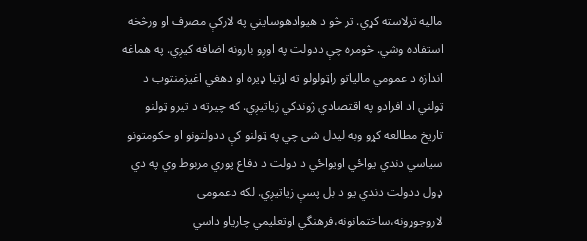ماليه ترلاسته کړي. تر څو د هيوادهوسايني په لارکې مصرف او ورڅخه استفاده وشي. څومره چې ددولت په اوږو بارونه اضافه کيږي. په هماغه اندازه د عمومي مالياتو راټولولو ته اړتيا ډيره او دهغي اغيزمنتوب د ټولني اد افرادو په اقتصادي ژوندکي زياتيږي. که چيرته د تيرو ټولنو تاريخ مطالعه کړو وبه ليدل شى چي په ټولنو کې ددولتونو او حکومتونو سياسي دندي يواځي اويواځي د دولت د دفاع پوري مربوط وي په دي ډول ددولت دندي يو د بل پسې زياتيږي. لکه دعمومى لاروجوړونه،ساختمانونه،فرهنگي اوتعليمي چارياو داسي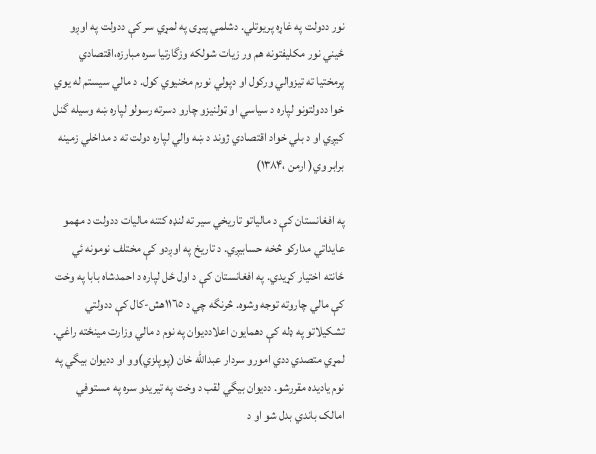نور ددولت په غاړه پريوتلي. دشلمي پيړى په لمړي سر کې ددولت په اوږو ځيني نور مکليفتونه هم ور زيات شولکه وزگارتيا سره مبارزه،اقتصادي پرمختيا ته تيزوالي ورکول او دپولي نورم مخنيوي کول. د مالي سيستم له يوي خوا ددولتونو لپاره د سياسي او ټولنيزو چارو دسرته رسولو لپاره ښه وسيله گنل کيږي او د بلي خواد اقتصادي ژوند د ښه والي لپاره دولت ته د مداخلي زمينه برابر وي( ارمن ،۱۳۸۴)

په افغانستان کې د مالياتو تاريخي سير ته لنډه کتنه ماليات ددولت د مهمو عايداتي مدارکو څخه حسابيږي. د تاريخ په اوږدو کې مختلف نومونه ئي ځانته اختيار کړيدي. په افغانستان کې د اول ځل لپاره د احمدشاه بابا په وخت کې مالي چاروته توجه وشوه. څرنگه چي د ١١٦٥هش-کال کې ددولتي تشکيلاتو په ډله کې دهمايون اعلادديوان په نوم د مالي وزارت مينځته راغي. لمړي متصدي ددي امورو سردار عبدالله خان (پوپلزي)وو او دديوان بيگي په نوم ياديده مقررشو. دديوان بيگي لقب د وخت په تيريدو سره په مستوفي امالک باندي بدل شو او د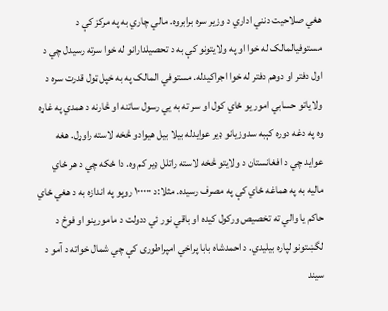هغي صلاحيت دنني اداري د وزير سره برابروه. مالي چاري به په مرکز کې د مستوفيالمالک له خوا او په ولايتونو کې به د تحصيلدارانو له خوا سرته رسيدل چي د اول دفتر او دوهم دفتر له خوا اجراکيدله. مستوفي المالک په به خپل ټول قدرت سره د ولاياتو حسابي امور يو ځاي کول او سر ته به يي رسول ساتنه او څارنه د همدي په غاړه وه په دغه دوره کېبه سدوزيانو ډير عوايدله بيلا بيل هيوادو څخه لاسته راوړل. هغه عوايد چي د افغانستان د ولايتو څخه لاسته راتلل ډير کم وه. دا ځکه چي د هر ځاي ماليه به په هماغه ځاي کې په مصرف رسيده. مثلا:د ١٠٠٠٠٠ روپو په اندازه به د هغي ځاي حاکم يا والي ته تخصيص ورکول کيده او باقي نور ئي ددولت د مامورينو او فوځ د لگښتونو لپاره بيليدي. د احمدشاه بابا پراخي امپراطورى کې چي شمال خواته د آمو د سيند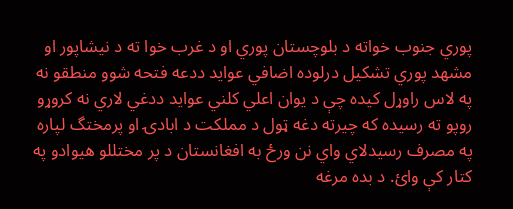پوري جنوب خواته د بلوچستان پوري او د غرب خوا ته د نيشاپور او مشهد پوري تشکيل درلوده اضافي عوايد ددعه فتحه شوو منطقو نه په لاس راوړل کيده چې د يوان اعلي کلني عوايد ددغي لاري نه کروړو روپو ته رسيده که چيرته دغه ټول د مملکت د ابادۍ او پرمختگ لپاره په مصرف رسيدلاي واي نن ورځ به افغانستان د پر مختللو هيوادو په کتار کې وائ. د بده مرغه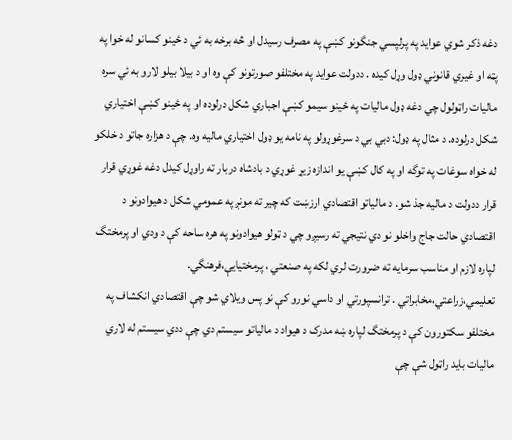دغه ذکر شوي عوايد په پرلپسي جنگونو کښې په مصرف رسيدل او څه برخه به ئي د ځينو کسانو له خوا په پټه او غيري قانوني ډول وړل کيده . ددولت عوايد په مختلفو صورتونو کې وه او د بيلا بيلو لارو به ئي سره ماليات راټولول چي دغه ډول ماليات په ځينو سيمو کښې اجباري شکل درلوده او په ځينو کښې اختياري شکل درلوده. د مثال په ډول: دبي بي د سرغوړولو په نامه يو ډول اختياري ماليه وه. چې د هزاره جاتو د خلکو له خواه سوغات په توگه او په کال کښې يو اندازه زيړ غوړي د بادشاه دربار ته راوړل کيدل دغه غوړي قرار قرار ددولت د ماليه جذ شو. د مالياتو اقتصادي ارزښت که چير ته مونږ په عمومي شکل د هيوادونو د اقتصادي حالت جاج واخلو نو دي نتيجي ته رسيږو چي د ټولو هيوادونو په هره ساحه کې د ودي او پرمختگ لپاره لازم او مناسب سرمايه ته ضرورت لري لکه په صنعتي ، پرمختيايې،فرهنگي. تعليمي،زراعتي،مخابراتي . ترانسپورتي او داسي نورو کې نو پس ويلاي شو چې اقتصادي انکشاف په مختلفو سکتورون کې د پرمختگ لپاره ښه مدرک د هيواد د مالياتو سيستم دي چې ددي سيستم له لاري ماليات بايد راټول شې چې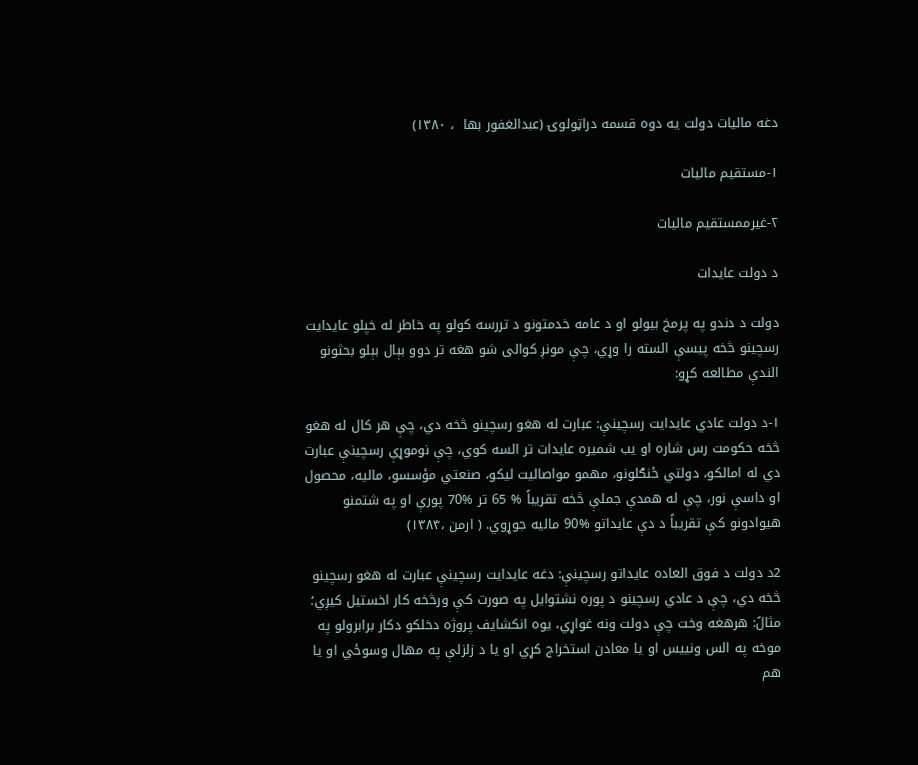دغه ماليات دولت يه دوه قسمه دراټولوۍ (عبدالغفور بها  ، ۱۳۸۰)

۱-مستقيم ماليات

۲-غيرممستقيم ماليات

د دولت عایدات

دولت د دندو په پرمخ بیولو او د عامه خدمتونو د تررسه کولو په خاطر له خپلو عایدايت رسچینو څخه پیسې السته را وړي، چې مونږ کوالی شو هغه تر دوو بېال بېلو بحثونو الندې مطالعه کړو:

۱-د دولت عادي عایدايت رسچینې: عبارت له هغو رسچینو څخه دي، چې هر کال له هغو څخه حکومت رس شاره او يب شمیره عایدات تر السه کوي، چې نوموړې رسچینې عبارت دي له امالکو، دولتي ځنګلونو، مهمو مواصاليت لیکو، صنعتي مؤسسو، مالیه، محصول او داسې نور، چې له همدې جملې څخه تقریباً % 65 تر %70 پورې او په شتمنو هیوادونو کې تقریباً د دې عایداتو %90 مالیه جوړوي. ( ارمن ،۱۳۸۴)

2د دولت د فوق العاده عایداتو رسچینې: دغه عایدايت رسچینې عبارت له هغو رسچینو څخه دي، چې د عادي رسچینو د پوره نشتوايل په صورت کې ورڅخه کار اخستیل کیږي؛ مثالً: هرهغه وخت چې دولت ونه غواړي، یوه انکشايف پروژه دخلکو دکار برابرولو په موخه په الس ونیيس او یا معادن استخراج کړي او یا د زلزلې په مهال وسوځي او یا هم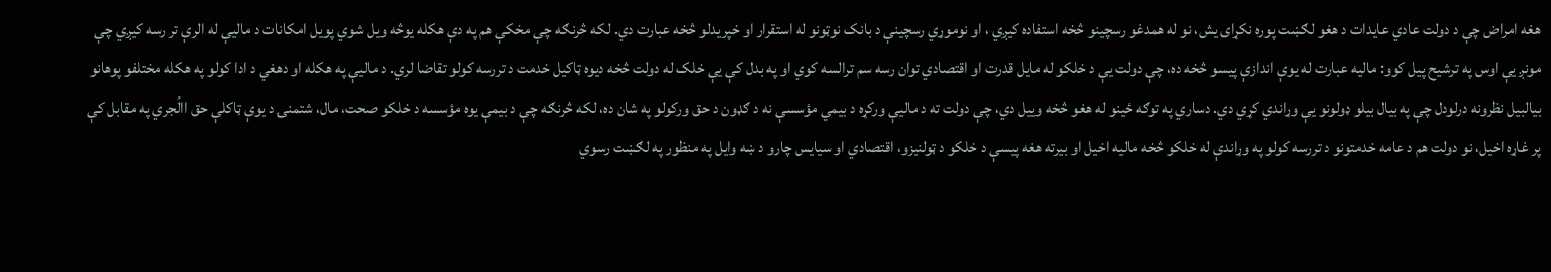هغه امراض چې د دولت عادي عایدات د هغو لګښت پوره نکړای يش، نو له همدغو رسچینو څخه استفاده کیږي ، او نوموړي رسچینې د بانک نوټونو له استقرار او خپریدلو څخه عبارت دي. لکه څرنګه چې مخکې هم په دې هکله یوڅه ویل شوي پويل امکانات د مالیې له الرې تر رسه کیږي چې مونږ یې اوس په ترشیح پیل کوو: مالیه عبارت له یوې اندازې پیسو څخه ده، چې دولت یې د خلکو له مايل قدرت او اقتصادي توان رسه سم ترالسه کوي او په بدل کې یې خلک له دولت څخه دیوه ټاکيل خدمت د تررسه کولو تقاضا لري. د مالیې په هکله او دهغي د ادا کولو په هکله مختلفو پوهانو بیالبیل نظرونه درلودل چې په بیال بیلو ډولونو یې وړاندي کړي دي. دساري په توګه ځینو له هغو څخه ویيل دي، چې دولت ته د مالیې ورکړه د بیمي مؤسسې نه د ګډون د حق ورکولو په شان ده، لکه څرنګه چې د بیمې یوه مؤسسه د خلکو صحت، مال، شتمنۍ د یوې ټاکلې حق االُجري په مقابل کې پر غاړه اخيل، نو دولت هم د عامه خدمتونو د تررسه کولو په وړاندې له خلکو څخه مالیه اخيل او بیرته هغه پیسې د خلکو د ټولنیزو، اقتصادي او سیايس چارو د ښه وايل په منظور په لګښت رسوي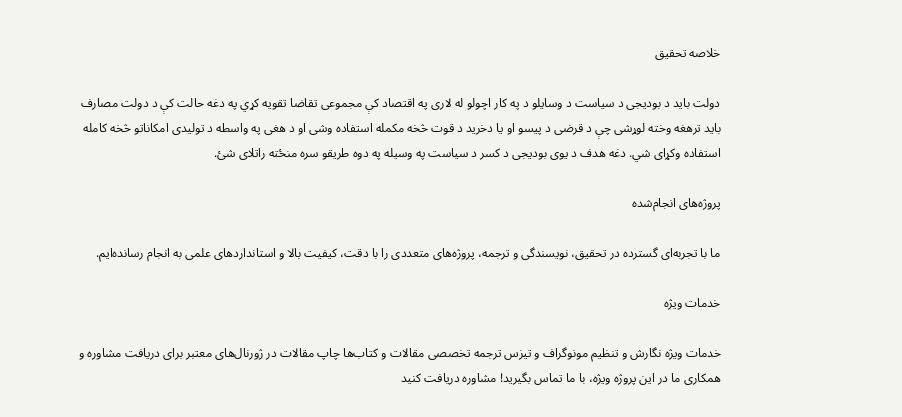خلاصه تحقیق

دولت باید د بودیجی د سیاست د وسایلو د په کار اچولو له لاری په اقتصاد کې مجموعی تقاضا تقویه کړي په دغه حالت کې د دولت مصارف باید ترهغه وخته لوړشی چې د قرضی د پیسو او یا دخرید د قوت څخه مکمله استفاده وشی او د هغی په واسطه د تولیدی امکاناتو څخه کامله استفاده وکړای شي. دغه هدف د یوی بودیجی د کسر د سیاست په وسیله په دوه طریقو سره منځته راتلای شئ.

پروژه‌های انجام‌شده

ما با تجربه‌ای گسترده در تحقیق، نویسندگی و ترجمه، پروژه‌های متعددی را با دقت، کیفیت بالا و استانداردهای علمی به انجام رسانده‌ایم.

خدمات ویژه

خدمات ویژه نگارش و تنظیم مونوگراف و تیزس ترجمه تخصصی مقالات و کتاب‌ها چاپ مقالات در ژورنال‌های معتبر برای دریافت مشاوره و همکاری ما در این پروژه ویژه، با ما تماس بگیرید! مشاوره دریافت کنید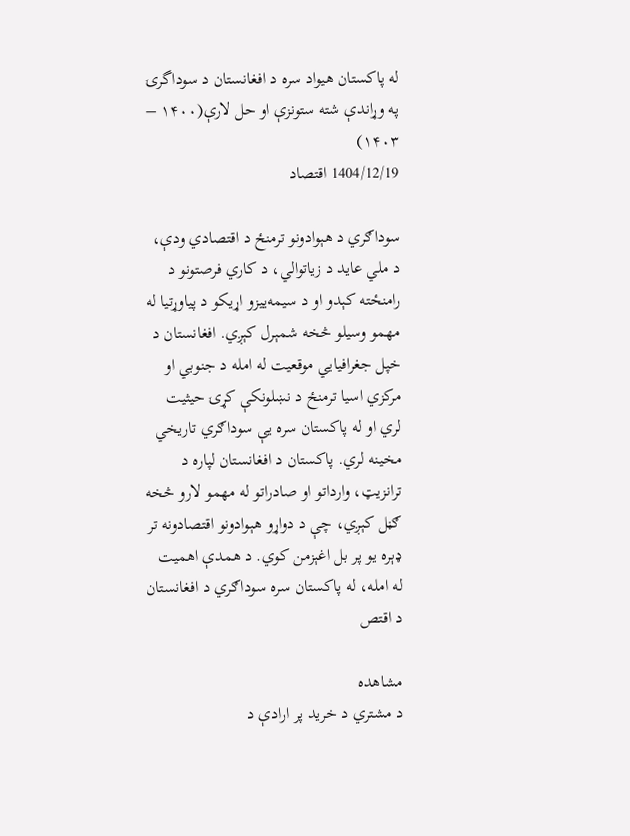له پاکستان هیواد سره د افغانستان د سوداگرۍ په وړاندې شته ستونزې او حل لارې(۱۴۰۰ – ۱۴۰۳)
1404/12/19 اقتصاد

سوداګري د هېوادونو ترمنځ د اقتصادي ودې، د ملي عايد د زياتوالي، د کاري فرصتونو د رامنځته کېدو او د سيمه‌ييزو اړيکو د پياوړتيا له مهمو وسيلو څخه شمېرل کېږي. افغانستان د خپل جغرافيايي موقعيت له امله د جنوبي او مرکزي اسيا ترمنځ د نښلونکې کړۍ حيثيت لري او له پاکستان سره يې سوداګري تاريخي مخينه لري. پاکستان د افغانستان لپاره د ترانزيټ، وارداتو او صادراتو له مهمو لارو څخه ګڼل کېږي، چې د دواړو هېوادونو اقتصادونه تر ډېره يو پر بل اغېزمن کوي. د همدې اهميت له امله، له پاکستان سره سوداګري د افغانستان د اقتص

مشاهده
د مشتري د خرید پر ارادې د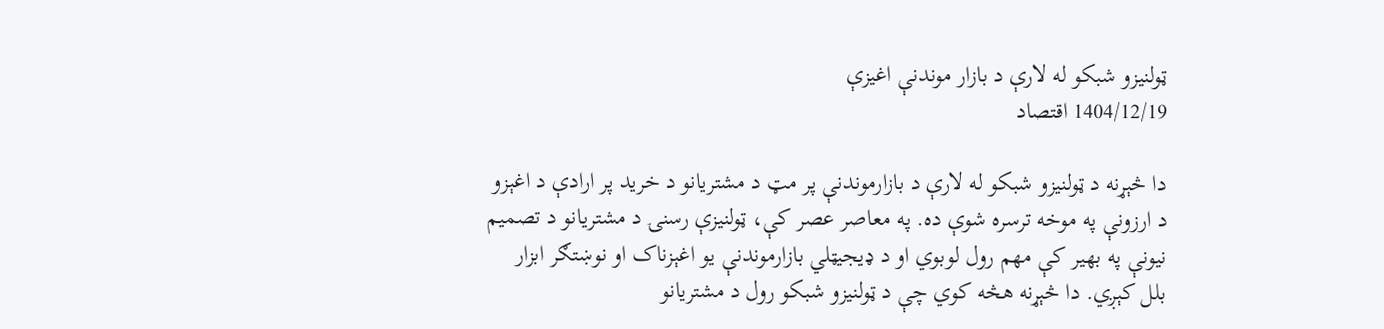ټولنیزو شبکو له لارې د بازار موندنې اغیزې
1404/12/19 اقتصاد

دا څېړنه د ټولنیزو شبکو له لارې د بازارموندنې پر مټ د مشتریانو د خرید پر ارادې د اغېزو د ارزونې په موخه ترسره شوې ده. په معاصر عصر کې، ټولنیزې رسنۍ د مشتریانو د تصمیم نیونې په بهیر کې مهم رول لوبوي او د ډیجیټلي بازارموندنې یو اغېزناک او نوښتګر ابزار بلل کېږي. دا څېړنه هڅه کوي چې د ټولنیزو شبکو رول د مشتریانو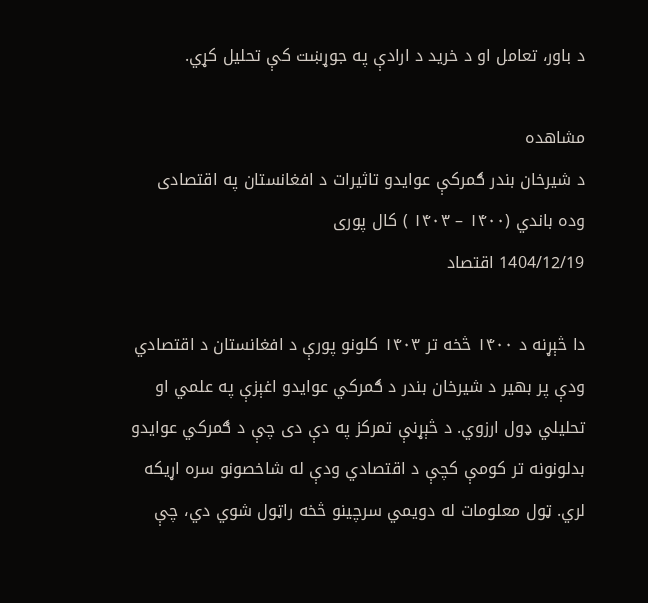د باور، تعامل او د خرید د ارادې په جوړښت کې تحلیل کړي.

مشاهده
د شیرخان بندر ګمرکې عوایدو تاثیرات د افغانستان په اقتصادی وده باندي (۱۴۰۰ – ۱۴۰۳ ) کال پوری
1404/12/19 اقتصاد

دا څېړنه د ۱۴۰۰ څخه تر ۱۴۰۳ کلونو پورې د افغانستان د اقتصادي ودې پر بهیر د شیرخان بندر د ګمرکي عوایدو اغېزې په علمي او تحلیلي ډول ارزوي. د څېړنې تمرکز په دې دی چې د ګمرکي عوایدو بدلونونه تر کومې کچې د اقتصادي ودې له شاخصونو سره اړیکه لري. ټول معلومات له دویمي سرچینو څخه راټول شوي دي، چې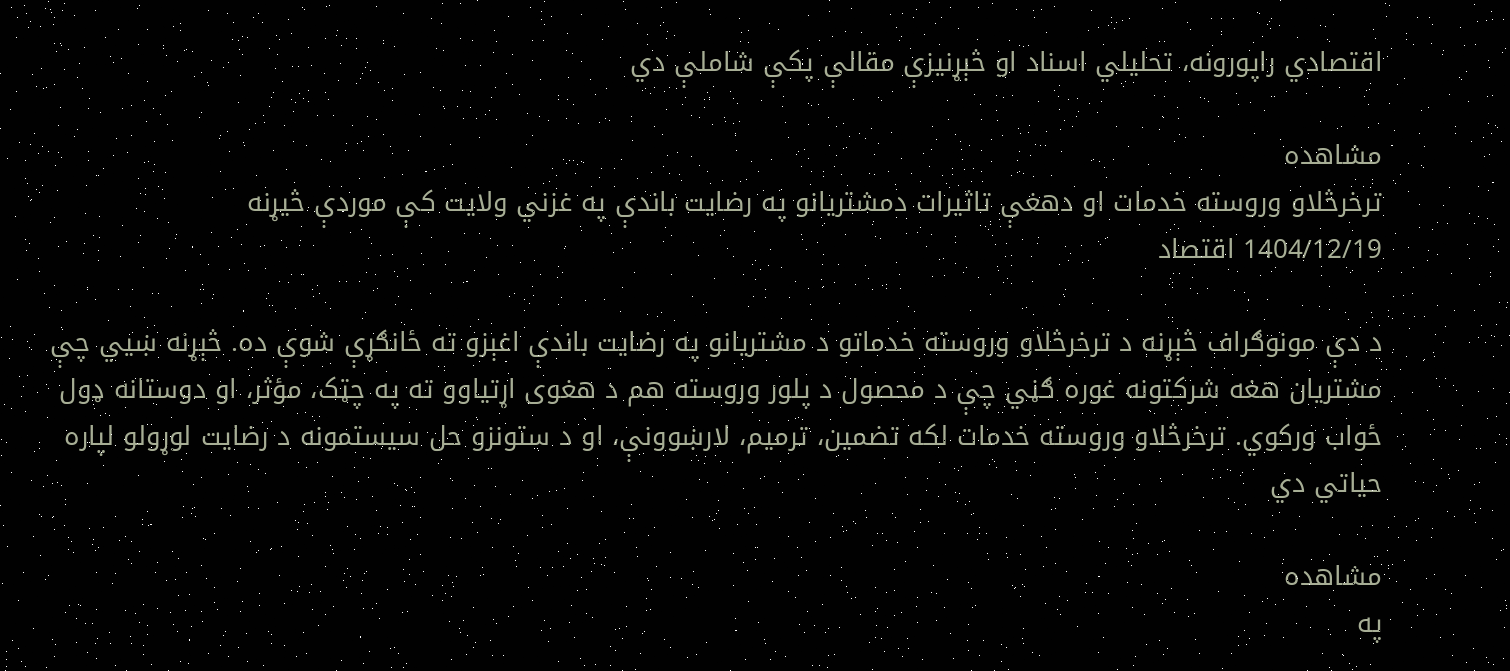اقتصادي راپورونه، تحلیلي اسناد او څېړنیزې مقالې پکې شاملې دي

مشاهده
ترخرڅلاو وروسته خدمات او دهغې تاثیرات دمشتریانو په رضایت باندې په غزني ولایت کې موردې څیړنه
1404/12/19 اقتصاد

د دې مونوګراف څېړنه د ترخرڅلاو وروسته خدماتو د مشتریانو په رضایت باندې اغېزو ته ځانګړې شوې ده. څېړنه ښيي چې مشتریان هغه شرکتونه غوره ګڼي چې د محصول د پلور وروسته هم د هغوی اړتیاوو ته په چټک، مؤثر، او دوستانه ډول ځواب ورکوي. ترخرڅلاو وروسته خدمات لکه تضمین، ترمیم، لارښوونې، او د ستونزو حل سیستمونه د رضایت لوړولو لپاره حیاتي دي

مشاهده
په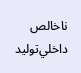ناخالص داخلي‌تولید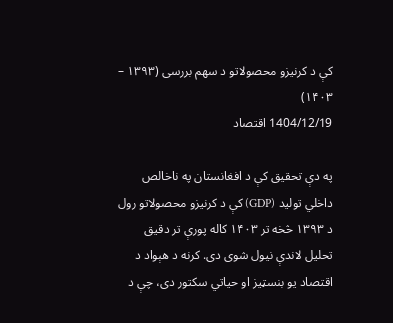کې د کرنیزو محصولاتو د سهم بررسی (۱۳۹۳ – ۱۴۰۳)
1404/12/19 اقتصاد

په دې تحقیق کې د افغانستان په ناخالص داخلي تولید (GDP) کې د کرنیزو محصولاتو رول د ۱۳۹۳ څخه تر ۱۴۰۳ کاله پورې تر دقیق تحلیل لاندې نیول شوی دی. کرنه د هېواد د اقتصاد یو بنسټیز او حیاتي سکتور دی، چې د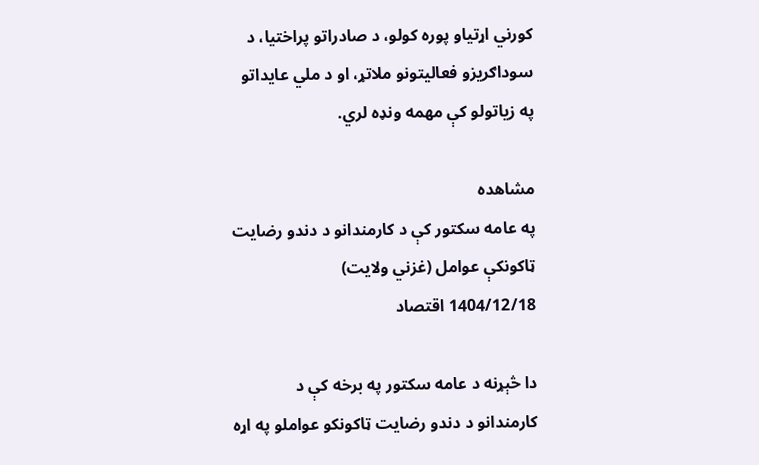کورني اړتیاو پوره کولو، د صادراتو پراختیا، د سوداګریزو فعالیتونو ملاتړ، او د ملي عایداتو په زیاتولو کې مهمه ونډه لري.

مشاهده
په عامه سکتور کې د کارمندانو د دندو رضایت ټاکونکې عوامل (غزني ولایت)
1404/12/18 اقتصاد

دا څېړنه د عامه سکتور په برخه کې د کارمندانو د دندو رضایت ټاکونکو عواملو په اړه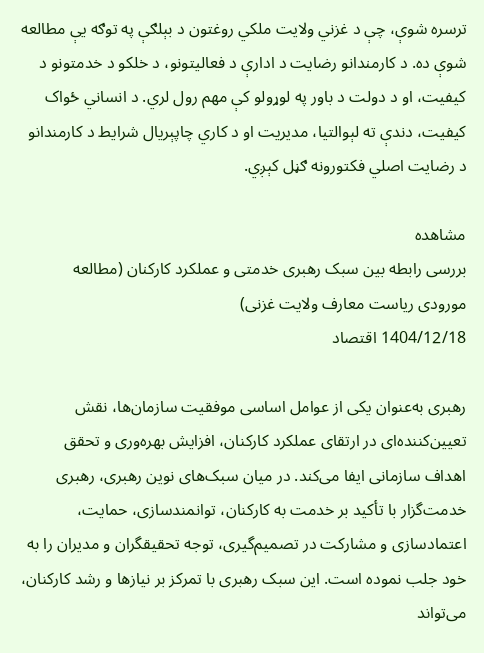ترسره شوې، چې د غزني ولایت ملکي روغتون د بېلګې په توګه یې مطالعه شوې ده. د کارمندانو رضایت د ادارې د فعالیتونو، د خلکو د خدمتونو د کیفیت، او د دولت د باور په لوړولو کې مهم رول لري. د انساني ځواک کیفیت، دندې ته لېوالتیا، مدیریت او د کاري چاپېریال شرایط د کارمندانو د رضایت اصلي فکتورونه ګڼل کېږي.

مشاهده
بررسی رابطه بین سبک رهبری خدمتی و عملکرد کارکنان (مطالعه مورودی ریاست معارف ولایت غزنی)
1404/12/18 اقتصاد

رهبری به‌عنوان یکی از عوامل اساسی موفقیت سازمان‌ها، نقش تعیین‌کننده‌ای در ارتقای عملکرد کارکنان، افزایش بهره‌وری و تحقق اهداف سازمانی ایفا می‌کند. در میان سبک‌های نوین رهبری، رهبری خدمت‌گزار با تأکید بر خدمت به کارکنان، توانمندسازی، حمایت، اعتمادسازی و مشارکت در تصمیم‌گیری، توجه تحقیقگران و مدیران را به خود جلب نموده است. این سبک رهبری با تمرکز بر نیازها و رشد کارکنان، می‌تواند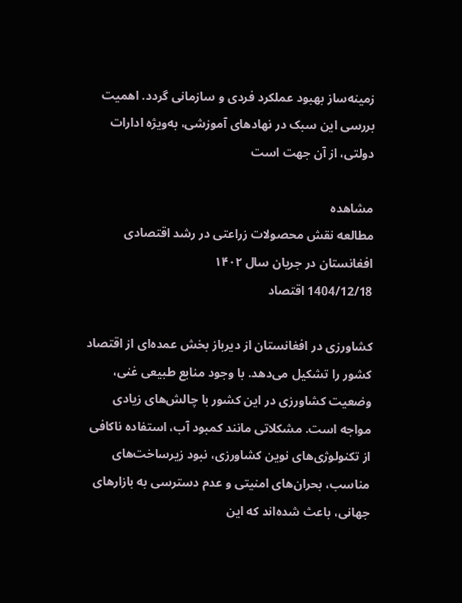زمینه‌ساز بهبود عملکرد فردی و سازمانی گردد. اهمیت بررسی این سبک در نهادهای آموزشی، به‌ویژه ادارات دولتی، از آن جهت است

مشاهده
مطالعه نقش محصولات زراعتی در رشد اقتصادی افغانستان در جریان سال ۱۴۰۲
1404/12/18 اقتصاد

کشاورزی در افغانستان از دیرباز بخش عمده‌ای از اقتصاد کشور را تشکیل می‌دهد. با وجود منابع طبیعی غنی، وضعیت کشاورزی در این کشور با چالش‌های زیادی مواجه است. مشکلاتی مانند کمبود آب، استفاده ناکافی از تکنولوژی‌های نوین کشاورزی، نبود زیرساخت‌های مناسب، بحران‌های امنیتی و عدم دسترسی به بازارهای جهانی، باعث شده‌اند که این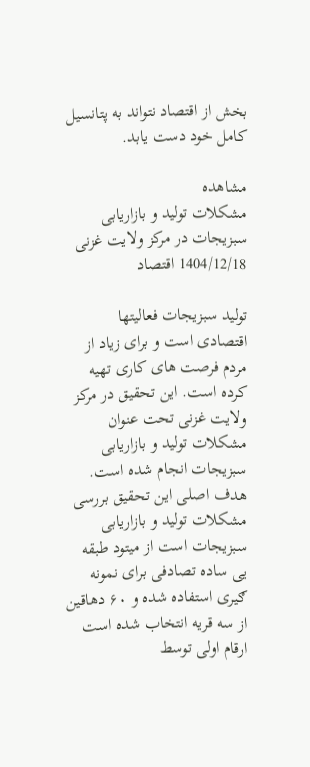بخش از اقتصاد نتواند به پتانسیل کامل خود دست یابد.

مشاهده
مشکلات تولید و بازاریابی سبزیجات در مرکز ولایت غزنی
1404/12/18 اقتصاد

تولید سبزیجات فعالیتها اقتصادی است و برای زیاد از مردم فرصت های کاری تهیه کرده است. این تحقیق در مرکز ولایت غزنی تحت عنوان مشکلات تولید و بازاریابی سبزیجات انجام شده است. هدف اصلی این تحقیق بررسی مشکلات تولید و بازاریابی سبزیجات است از میتود طبقه یی ساده تصادفی برای نمونه ګیری استفاده شده و ۶۰ دهاقین از سه قریه انتخاب شده است ارقام اولی توسط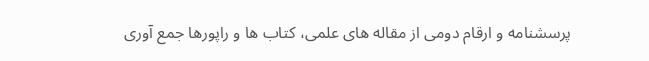پرسشنامه و ارقام دومی از مقاله های علمی، کتاب ها و راپورها جمع آوری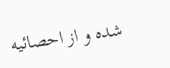شده و از احصائیه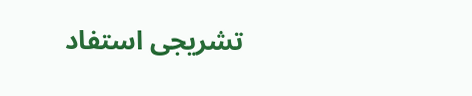تشریجی استفاد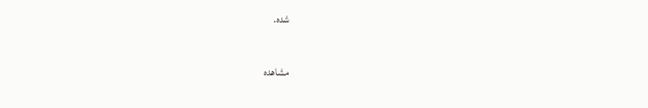شده.

مشاهده